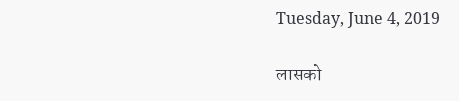Tuesday, June 4, 2019

लासको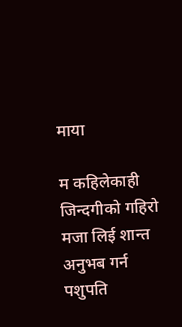माया

म कहिलेकाही जिन्दगीको गहिरो मजा लिई शान्त अनुभब गर्न पशुपति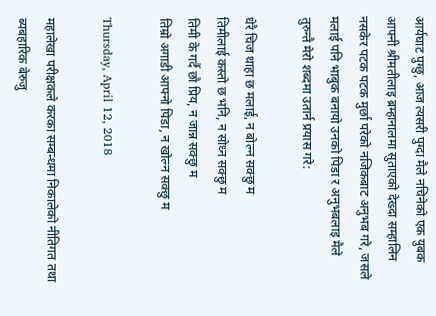आर्यघाट पुग्छु, आज त्यसरी पुग्दा मैले नचिनेको एक युबक आफ्नी श्रीमतीलाइ ब्रम्हानालमा सुताएको देख्दा सम्हालिन नसकेर पटक पटक मुर्छा परेको नजिकबाट अनुभब गरे, जसले मलाई पनि भाबुक बनायो उनको पिडा र अनुभबलाइ मैले तुरुन्तै मेरो शब्दमा उतार्न प्रयास गरे:

धेरै चिज थाहा छ मलाई, न बोल्न सक्छु म
तिमीलाई कस्तो छ भनि, न सोध्न सक्छु म
तिमी के गर्दै छौ प्रिय, न जान्न सक्छु म
तिम्रो अगाडी आफ्नो पिडा, न खोल्न सक्छु म

Thursday, April 12, 2018

महालेखा परीक्षकले करका सम्बन्धमा निकालेको नीतिगत तथा ब्यबहारिक बेरुजु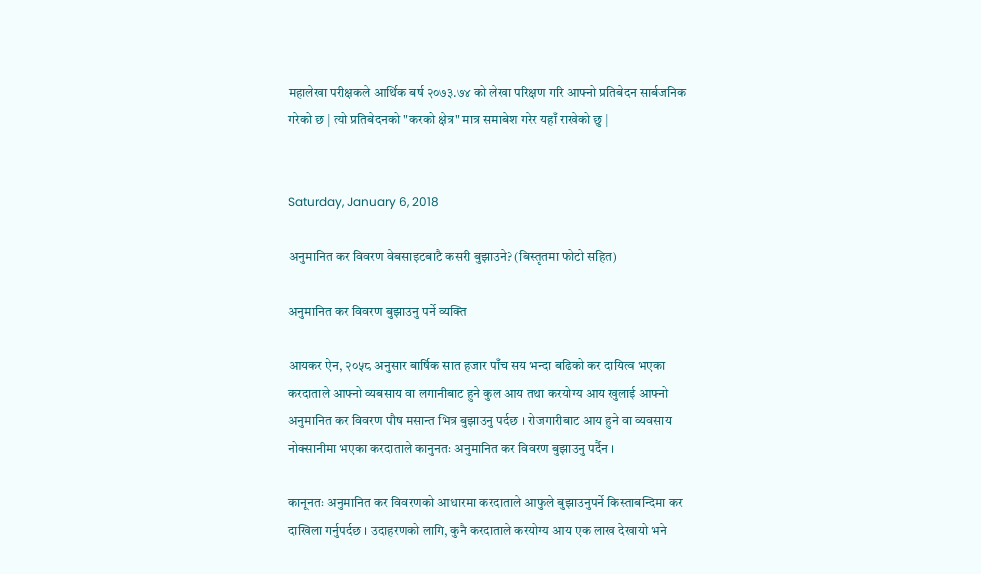महालेखा परीक्षकले आर्थिक बर्ष २०७३.७४ को लेखा परिक्षण गरि आफ्नो प्रतिबेदन सार्बजनिक गरेको छ | त्यो प्रतिबेदनको "करको क्षेत्र" मात्र समाबेश गरेर यहाँ राखेको छु |


Saturday, January 6, 2018

अनुमानित कर विवरण वेबसाइटबाटै कसरी बुझाउने? (बिस्तृतमा फोटो सहित)

अनुमानित कर विवरण बुझाउनु पर्ने व्यक्ति

आयकर ऐन, २०५८ अनुसार बार्षिक सात हजार पाँच सय भन्दा बढिको कर दायित्व भएका करदाताले आफ्नो व्यबसाय वा लगानीबाट हुने कुल आय तथा करयोग्य आय खुलाई आफ्नो अनुमानित कर विवरण पौष मसान्त भित्र बुझाउनु पर्दछ । रोजगारीबाट आय हुने वा व्यवसाय नोक्सानीमा भएका करदाताले कानुनतः अनुमानित कर विवरण बुझाउनु पर्दैन ।

कानूनतः अनुमानित कर विवरणको आधारमा करदाताले आफुले बुझाउनुपर्ने किस्ताबन्दिमा कर दाखिला गर्नुपर्दछ । उदाहरणको लागि, कुनै करदाताले करयोग्य आय एक लाख देखायो भने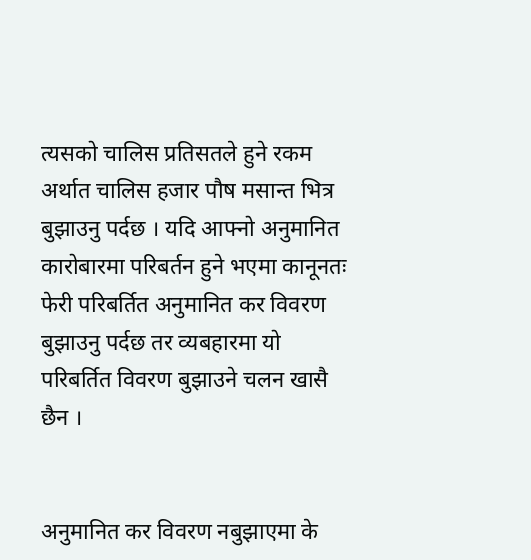त्यसको चालिस प्रतिसतले हुने रकम अर्थात चालिस हजार पौष मसान्त भित्र बुझाउनु पर्दछ । यदि आफ्नो अनुमानित कारोबारमा परिबर्तन हुने भएमा कानूनतः फेरी परिबर्तित अनुमानित कर विवरण बुझाउनु पर्दछ तर व्यबहारमा यो परिबर्तित विवरण बुझाउने चलन खासै छैन ।


अनुमानित कर विवरण नबुझाएमा के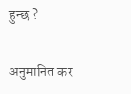हुन्छ ?

अनुमानित कर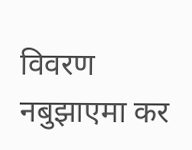विवरण नबुझाएमा कर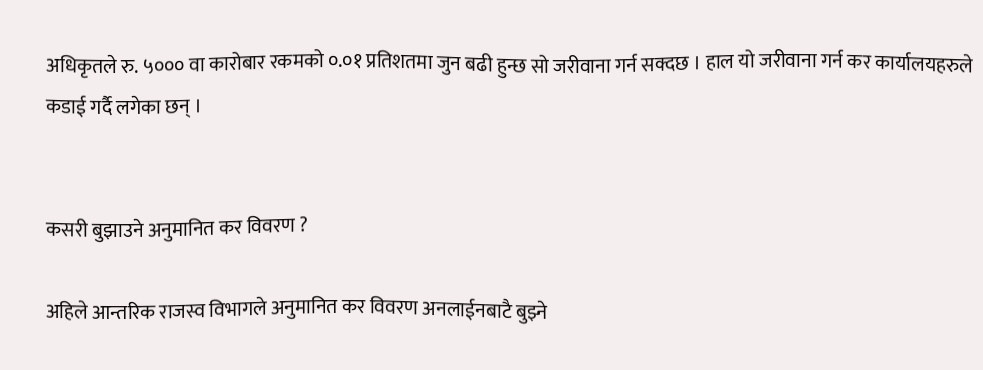अधिकृतले रु. ५००० वा कारोबार रकमको ०.०१ प्रतिशतमा जुन बढी हुन्छ सो जरीवाना गर्न सक्दछ । हाल यो जरीवाना गर्न कर कार्यालयहरुले कडाई गर्दै लगेका छन् ।


कसरी बुझाउने अनुमानित कर विवरण ?

अहिले आन्तरिक राजस्व विभागले अनुमानित कर विवरण अनलाईनबाटै बुझ्ने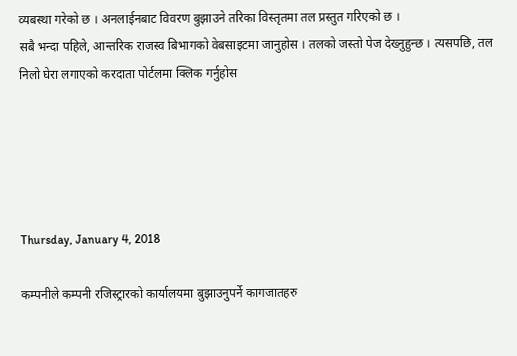व्यबस्था गरेको छ । अनलाईनबाट विवरण बुझाउने तरिका विस्तृतमा तल प्रस्तुत गरिएको छ ।
सबै भन्दा पहिले, आन्तरिक राजस्व बिभागको वेबसाइटमा जानुहोस । तलको जस्तो पेज देख्नुहुन्छ । त्यसपछि, तल निलो घेरा लगाएको करदाता पोर्टलमा क्लिक गर्नुहोस





Thursday, January 4, 2018

कम्पनीले कम्पनी रजिस्ट्रारको कार्यालयमा बुझाउनुपर्ने कागजातहरु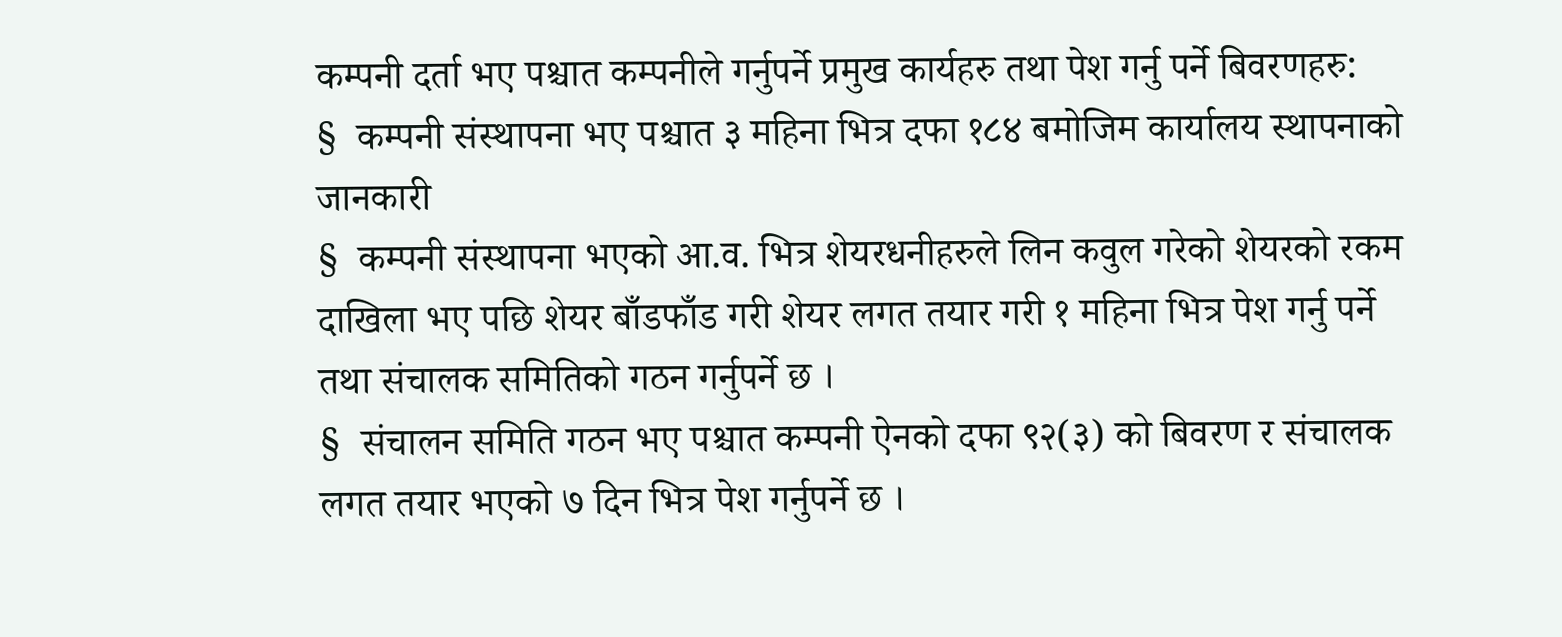कम्पनी दर्ता भए पश्चात कम्पनीले गर्नुपर्ने प्रमुख कार्यहरु तथा पेश गर्नु पर्ने बिवरणहरु:
§  कम्पनी संस्थापना भए पश्चात ३ महिना भित्र दफा १८४ बमोजिम कार्यालय स्थापनाको जानकारी
§  कम्पनी संस्थापना भएको आ.व. भित्र शेयरधनीहरुले लिन कवुल गरेको शेयरको रकम दाखिला भए पछि शेयर बाँडफाँड गरी शेयर लगत तयार गरी १ महिना भित्र पेश गर्नु पर्ने तथा संचालक समितिको गठन गर्नुपर्ने छ ।
§  संचालन समिति गठन भए पश्चात कम्पनी ऐनको दफा ९२(३) को बिवरण र संचालक लगत तयार भएको ७ दिन भित्र पेश गर्नुपर्ने छ ।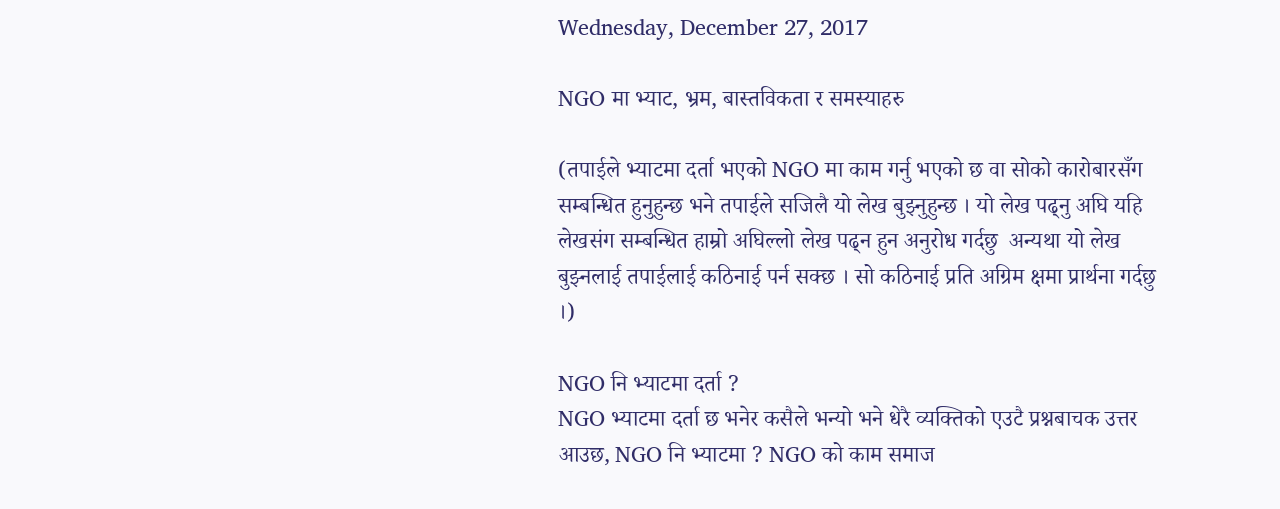Wednesday, December 27, 2017

NGO मा भ्याट, भ्रम, बास्तविकता र समस्याहरु

(तपाईले भ्याटमा दर्ता भएको NGO मा काम गर्नु भएको छ वा सोको कारोबारसँग सम्बन्धित हुनुहुन्छ भने तपाईले सजिलै यो लेख बुझ्नुहुन्छ । यो लेख पढ्नु अघि यहि लेखसंग सम्बन्धित हाम्रो अघिल्लो लेख पढ्न हुन अनुरोध गर्दछु  अन्यथा यो लेख बुझ्नलाई तपाईलाई कठिनाई पर्न सक्छ । सो कठिनाई प्रति अग्रिम क्षमा प्रार्थना गर्दछु ।)

NGO नि भ्याटमा दर्ता ?
NGO भ्याटमा दर्ता छ भनेर कसैले भन्यो भने धेरै व्यक्तिको एउटै प्रश्नबाचक उत्तर आउछ, NGO नि भ्याटमा ? NGO को काम समाज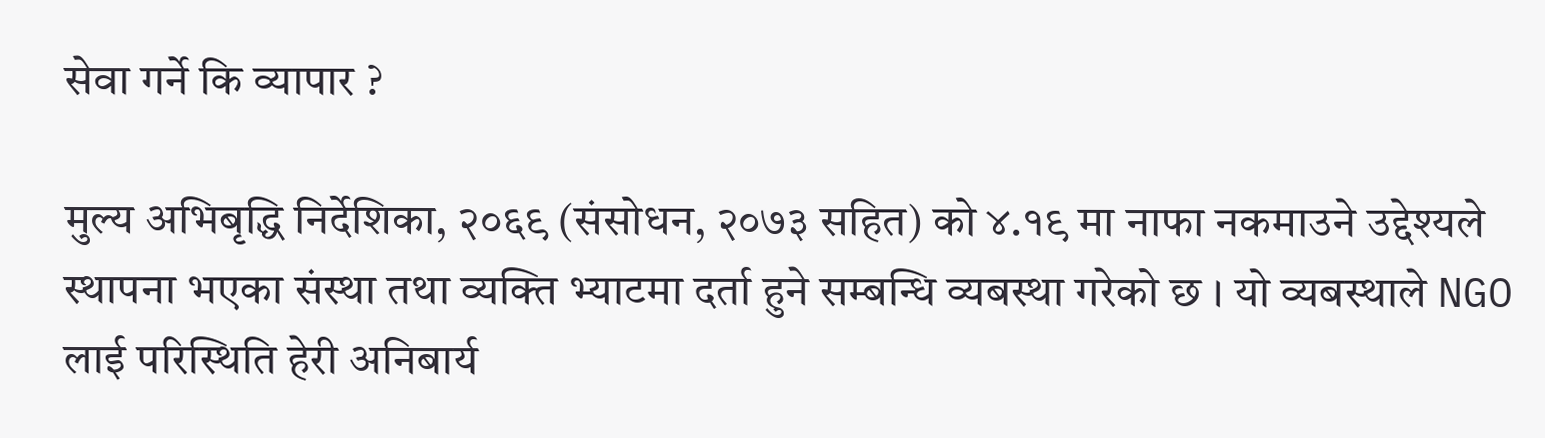सेवा गर्ने कि व्यापार ?

मुल्य अभिबृद्धि निर्देशिका, २०६९ (संसोधन, २०७३ सहित) को ४.१९ मा नाफा नकमाउने उद्देश्यले स्थापना भएका संस्था तथा व्यक्ति भ्याटमा दर्ता हुने सम्बन्धि व्यबस्था गरेको छ । यो व्यबस्थाले NGO लाई परिस्थिति हेरी अनिबार्य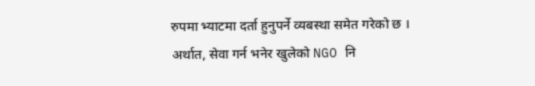रुपमा भ्याटमा दर्ता हुनुपर्ने व्यबस्था समेत गरेको छ । अर्थात, सेवा गर्न भनेर खुलेको NGO नि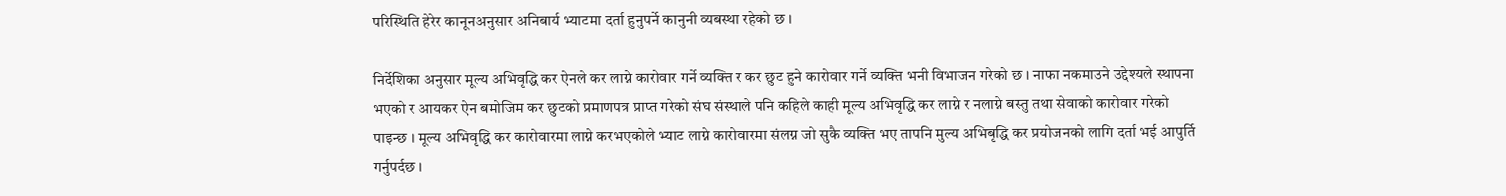परिस्थिति हेरेर कानूनअनुसार अनिबार्य भ्याटमा दर्ता हुनुपर्ने कानुनी व्यबस्था रहेको छ ।

निर्देशिका अनुसार मूल्य अभिवृद्धि कर ऐनले कर लाग्ने कारोवार गर्ने व्यक्ति र कर छुट हुने कारोवार गर्ने व्यक्ति भनी विभाजन गरेको छ । नाफा नकमाउने उद्देश्यले स्थापना भएको र आयकर ऐन बमोजिम कर छुटको प्रमाणपत्र प्राप्त गरेको संघ संस्थाले पनि कहिले काही मूल्य अभिवृद्धि कर लाग्ने र नलाग्ने बस्तु तथा सेवाको कारोवार गरेको पाइन्छ । मूल्य अभिवृद्धि कर कारोवारमा लाग्ने करभएकोले भ्याट लाग्ने कारोवारमा संलग्न जो सुकै व्यक्ति भए तापनि मुल्य अभिबृद्धि कर प्रयोजनको लागि दर्ता भई आपुर्ति गर्नुपर्दछ ।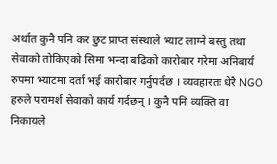अर्थात कुनै पनि कर छुट प्राप्त संस्थाले भ्याट लाग्ने बस्तु तथा सेवाको तोकिएको सिमा भन्दा बढिको कारोबार गरेमा अनिबार्य रुपमा भ्याटमा दर्ता भई कारोबार गर्नुपर्दछ । व्यवहारतः धेरै NGO हरुले परामर्श सेवाको कार्य गर्दछन् । कुनै पनि व्यक्ति वा निकायले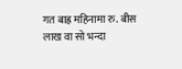गत बाह्र महिनामा रु. बीस लाख वा सो भन्दा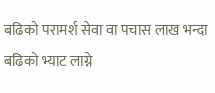बढिको परामर्श सेवा वा पचास लाख भन्दा बढिको भ्याट लाग्ने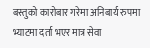बस्तुको कारोबार गरेमा अनिबार्य रुपमा भ्याटमा दर्ता भएर मात्र सेवा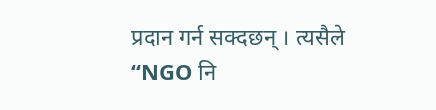प्रदान गर्न सक्दछन् । त्यसैले “NGO नि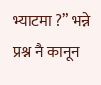भ्याटमा ?” भन्ने प्रश्न नै कानून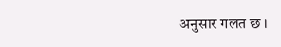अनुसार गलत छ ।